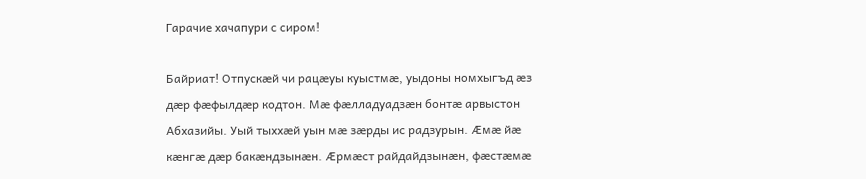Гарачие хачапури с сиром!

Байриат! Отпускæй чи рацæуы куыстмæ, уыдоны номхыгъд æз дæр фæфылдæр кодтон. Мæ фæлладуадзæн бонтæ арвыстон Абхазийы. Уый тыххæй уын мæ зæрды ис радзурын. Æмæ йæ кæнгæ дæр бакæндзынæн. Æрмæст райдайдзынæн, фæстæмæ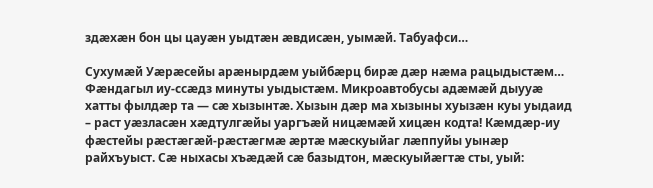здæхæн бон цы цауæн уыдтæн æвдисæн, уымæй. Табуафси…

Сухумæй Уæрæсейы арæнырдæм уыйбæрц бирæ дæр нæма рацыдыстæм… Фæндагыл иу-ссæдз минуты уыдыстæм. Микроавтобусы адæмæй дыууæ хатты фылдæр та — сæ хызынтæ. Хызын дæр ма хызыны хуызæн куы уыдаид – раст уæзласæн хæдтулгæйы уаргъæй ницæмæй хицæн кодта! Кæмдæр-иу фæстейы рæстæгæй-рæстæгмæ æртæ мæскуыйаг лæппуйы уынæр райхъуыст. Сæ ныхасы хъæдæй сæ базыдтон, мæскуыйæгтæ сты, уый: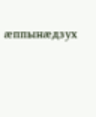æппынæдзух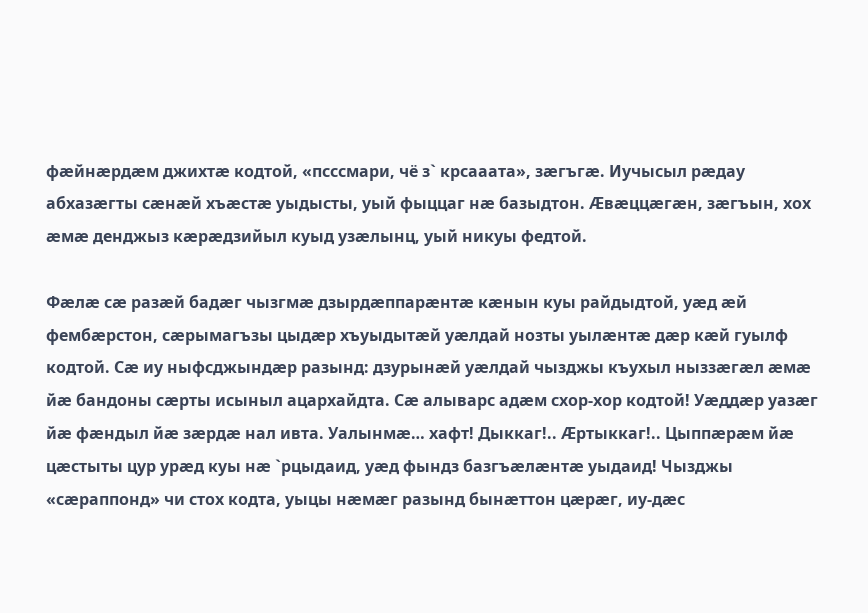фæйнæрдæм джихтæ кодтой, «псссмари, чё з` крсааата», зæгъгæ. Иучысыл рæдау абхазæгты сæнæй хъæстæ уыдысты, уый фыццаг нæ базыдтон. Æвæццæгæн, зæгъын, хох æмæ денджыз кæрæдзийыл куыд узæлынц, уый никуы федтой.

Фæлæ сæ разæй бадæг чызгмæ дзырдæппарæнтæ кæнын куы райдыдтой, уæд æй фембæрстон, сæрымагъзы цыдæр хъуыдытæй уæлдай нозты уылæнтæ дæр кæй гуылф кодтой. Сæ иу ныфсджындæр разынд: дзурынæй уæлдай чызджы къухыл ныззæгæл æмæ йæ бандоны сæрты исыныл ацархайдта. Сæ алыварс адæм схор-хор кодтой! Уæддæр уазæг йæ фæндыл йæ зæрдæ нал ивта. Уалынмæ… хафт! Дыккаг!.. Æртыккаг!.. Цыппæрæм йæ цæстыты цур урæд куы нæ `рцыдаид, уæд фындз базгъæлæнтæ уыдаид! Чызджы «сæраппонд» чи стох кодта, уыцы нæмæг разынд бынæттон цæрæг, иу-дæс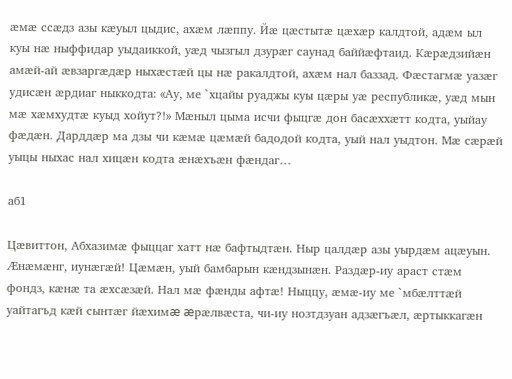æмæ ссæдз азы кæуыл цыдис, ахæм лæппу. Йæ цæстытæ цæхæр калдтой, адæм ыл куы нæ ныффидар уыдаиккой, уæд чызгыл дзурæг саунад баййæфтаид. Кæрæдзийæн амæй-ай æвзаргæдæр ныхæстæй цы нæ ракалдтой, ахæм нал баззад. Фæстагмæ уазæг удисæн æрдиаг ныккодта: «Ау, ме `хцайы руаджы куы цæры уæ республикæ, уæд мын мæ хæмхудтæ куыд хойут?!» Мæныл цыма исчи фыцгæ дон басæххæтт кодта, уыйау фæдæн. Дарддæр ма дзы чи кæмæ цæмæй бадодой кодта, уый нал уыдтон. Мæ сæрæй уыцы ныхас нал хицæн кодта æнæхъæн фæндаг…

аб1

Цæвиттон, Абхазимæ фыццаг хатт нæ бафтыдтæн. Ныр цалдæр азы уырдæм ацæуын. Æнæмæнг, иунæгæй! Цæмæн, уый бамбарын кæндзынæн. Раздæр-иу араст стæм фондз, кæнæ та æхсæзæй. Нал мæ фæнды афтæ! Ныццу, æмæ-иу ме `мбæлттæй уайтагъд кæй сынтæг йæхимæ æрæлвæста, чи-иу нозтдзуан адзæгъæл, æртыккагæн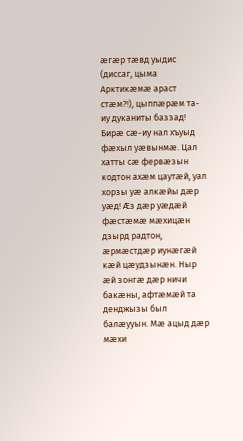æгæр тæвд уыдис (диссаг, цыма Арктикæмæ араст стæм?!), цыппæрæм та-иу дуканиты баззад! Бирæ сæ-иу нал хъуыд фæхыл уæвынмæ. Цал хатты сæ фервæзын кодтон ахæм цаутæй, уал хорзы уæ алкæйы дæр уæд! Æз дæр уæдæй фæстæмæ мæхицæн дзырд радтон, æрмæстдæр иунæгæй кæй цæудзынæн. Ныр æй зонгæ дæр ничи бакæны, афтæмæй та денджызы был балæууын. Мæ ацыд дæр мæхи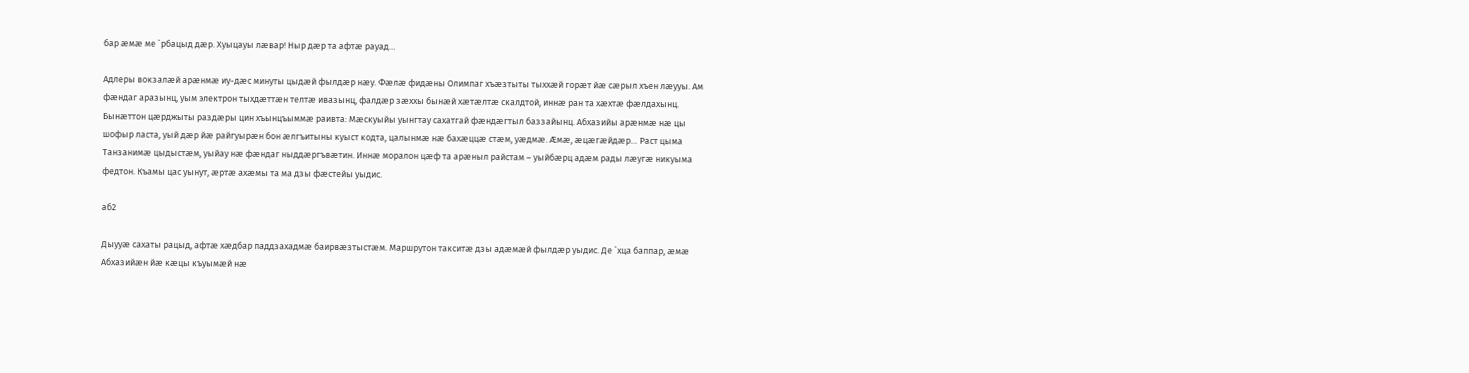бар æмæ ме `рбацыд дæр. Хуыцауы лæвар! Ныр дæр та афтæ рауад…

Адлеры вокзалæй арæнмæ иу-дæс минуты цыдæй фылдæр нæу. Фæлæ фидæны Олимпаг хъæзтыты тыххæй горæт йæ сæрыл хъен лæууы. Ам фæндаг аразынц, уым электрон тыхдæттæн телтæ ивазынц, фалдæр зæххы бынæй хæтæлтæ скалдтой, иннæ ран та хæхтæ фæлдахынц. Бынæттон цæрджыты раздæры цин хъынцъыммæ раивта: Мæскуыйы уынгтау сахатгай фæндæгтыл баззайынц. Абхазийы арæнмæ нæ цы шофыр ласта, уый дæр йæ райгуырæн бон æлгъитыны куыст кодта, цалынмæ нæ бахæццæ стæм, уæдмæ. Æмæ, æцæгæйдæр… Раст цыма Танзанимæ цыдыстæм, уыйау нæ фæндаг ныддæргъвæтин. Иннæ моралон цæф та арæныл райстам – уыйбæрц адæм рады лæугæ никуыма федтон. Къамы цас уынут, æртæ ахæмы та ма дзы фæстейы уыдис.

аб2

Дыууæ сахаты рацыд, афтæ хæдбар паддзахадмæ баирвæзтыстæм. Маршрутон такситæ дзы адæмæй фылдæр уыдис. Де `хца баппар, æмæ Абхазийæн йæ кæцы къуымæй нæ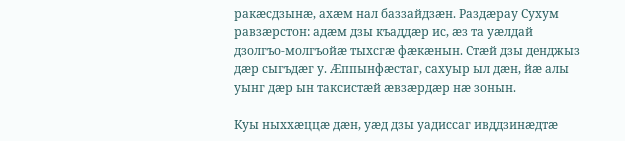ракæсдзынæ, ахæм нал баззайдзæн. Раздæрау Сухум равзæрстон: адæм дзы къаддæр ис, æз та уæлдай дзолгъо-молгъойæ тыхсгæ фæкæнын. Стæй дзы денджыз дæр сыгъдæг у. Æппынфæстаг, сахуыр ыл дæн, йæ алы уынг дæр ын таксистæй æвзæрдæр нæ зонын.

Куы ныххæццæ дæн, уæд дзы уадиссаг ивддзинæдтæ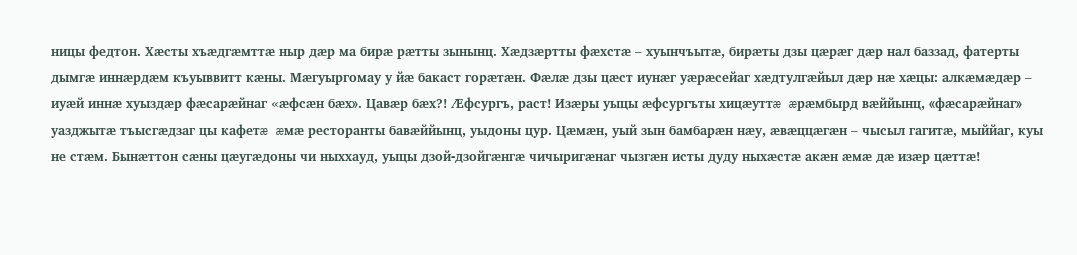ницы федтон. Хæсты хъæдгæмттæ ныр дæр ма бирæ рæтты зынынц. Хæдзæртты фæхстæ – хуынчъытæ, бирæты дзы цæрæг дæр нал баззад, фатерты дымгæ иннæрдæм къуыввитт кæны. Мæгуыргомау у йæ бакаст горæтæн. Фæлæ дзы цæст иунæг уæрæсейаг хæдтулгæйыл дæр нæ хæцы: алкæмæдæр – иуæй иннæ хуыздæр фæсарæйнаг «æфсæн бæх». Цавæр бæх?! Æфсургъ, раст! Изæры уыцы æфсургъты хицæуттæ æрæмбырд вæййынц, «фæсарæйнаг» уазджытæ тъысгæдзаг цы кафетæ æмæ ресторанты бавæййынц, уыдоны цур. Цæмæн, уый зын бамбарæн нæу, æвæццæгæн – чысыл гагитæ, мыййаг, куы не стæм. Бынæттон сæны цæугæдоны чи ныххауд, уыцы дзой-дзойгæнгæ чичыригæнаг чызгæн исты дуду ныхæстæ акæн æмæ дæ изæр цæттæ!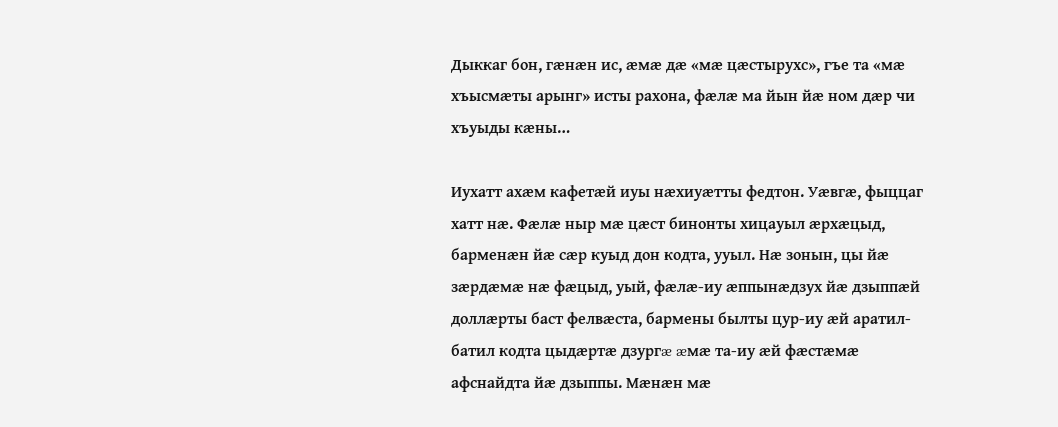Дыккаг бон, гæнæн ис, æмæ дæ «мæ цæстырухс», гъе та «мæ хъысмæты арынг» исты рахона, фæлæ ма йын йæ ном дæр чи хъуыды кæны…

Иухатт ахæм кафетæй иуы нæхиуæтты федтон. Уæвгæ, фыццаг хатт нæ. Фæлæ ныр мæ цæст бинонты хицауыл æрхæцыд, барменæн йæ сæр куыд дон кодта, ууыл. Нæ зонын, цы йæ зæрдæмæ нæ фæцыд, уый, фæлæ-иу æппынæдзух йæ дзыппæй доллæрты баст фелвæста, бармены былты цур-иу æй аратил-батил кодта цыдæртæ дзургæ æмæ та-иу æй фæстæмæ афснайдта йæ дзыппы. Мæнæн мæ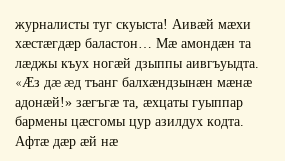журналисты туг скуыста! Аивæй мæхи хæстæгдæр баластон… Мæ амондæн та лæджы къух ногæй дзыппы аивгъуыдта. «Æз дæ æд тъанг балхæндзынæн мæнæ адонæй!» зæгъгæ та, æхцаты гуыппар бармены цæсгомы цур азилдух кодта. Афтæ дæр æй нæ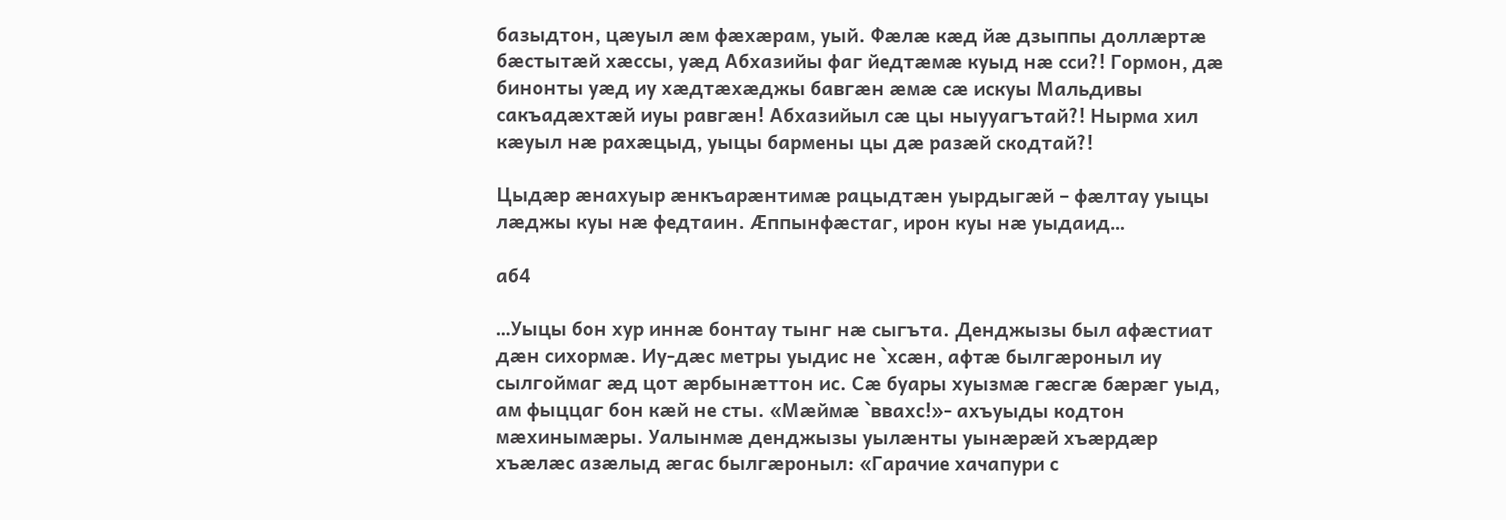базыдтон, цæуыл æм фæхæрам, уый. Фæлæ кæд йæ дзыппы доллæртæ бæстытæй хæссы, уæд Абхазийы фаг йедтæмæ куыд нæ сси?! Гормон, дæ бинонты уæд иу хæдтæхæджы бавгæн æмæ сæ искуы Мальдивы сакъадæхтæй иуы равгæн! Абхазийыл сæ цы ныууагътай?! Нырма хил кæуыл нæ рахæцыд, уыцы бармены цы дæ разæй скодтай?!

Цыдæр æнахуыр æнкъарæнтимæ рацыдтæн уырдыгæй – фæлтау уыцы лæджы куы нæ федтаин. Æппынфæстаг, ирон куы нæ уыдаид…

аб4

…Уыцы бон хур иннæ бонтау тынг нæ сыгъта. Денджызы был афæстиат дæн сихормæ. Иу-дæс метры уыдис не `хсæн, афтæ былгæроныл иу сылгоймаг æд цот æрбынæттон ис. Сæ буары хуызмæ гæсгæ бæрæг уыд, ам фыццаг бон кæй не сты. «Мæймæ `ввахс!»- ахъуыды кодтон мæхинымæры. Уалынмæ денджызы уылæнты уынæрæй хъæрдæр хъæлæс азæлыд æгас былгæроныл: «Гарачие хачапури с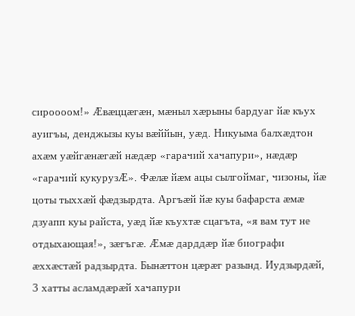сироооом!» Æвæццæгæн, мæныл хæрыны бардуаг йæ къух ауигъы, денджызы куы вæййын, уæд. Никуыма балхæдтон ахæм уæйгæнæгæй нæдæр «гарачий хачапури», нæдæр «гарачий кукурузÆ». Фæлæ йæм ацы сылгоймаг, чизоны, йæ цоты тыххæй фæдзырдта. Аргъæй йæ куы бафарста æмæ дзуапп куы райста, уæд йæ къухтæ сцагъта, «я вам тут не отдыхающая!», зæгъгæ. Æмæ дарддæр йæ биографи æххæстæй радзырдта. Бынæттон цæрæг разынд. Иудзырдæй, 3 хатты асламдæрæй хачапури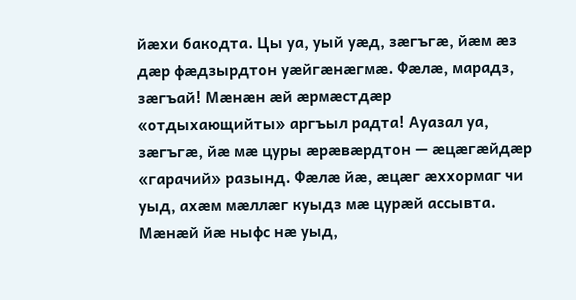йæхи бакодта. Цы уа, уый уæд, зæгъгæ, йæм æз дæр фæдзырдтон уæйгæнæгмæ. Фæлæ, марадз, зæгъай! Мæнæн æй æрмæстдæр «отдыхающийты» аргъыл радта! Ауазал уа, зæгъгæ, йæ мæ цуры æрæвæрдтон — æцæгæйдæр «гарачий» разынд. Фæлæ йæ, æцæг æххормаг чи уыд, ахæм мæллæг куыдз мæ цурæй ассывта. Мæнæй йæ ныфс нæ уыд,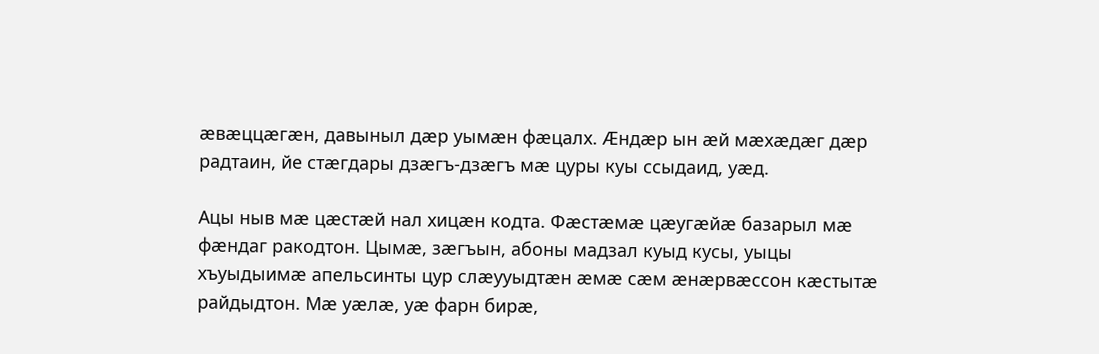æвæццæгæн, давыныл дæр уымæн фæцалх. Æндæр ын æй мæхæдæг дæр радтаин, йе стæгдары дзæгъ-дзæгъ мæ цуры куы ссыдаид, уæд.

Ацы ныв мæ цæстæй нал хицæн кодта. Фæстæмæ цæугæйæ базарыл мæ фæндаг ракодтон. Цымæ, зæгъын, абоны мадзал куыд кусы, уыцы хъуыдыимæ апельсинты цур слæууыдтæн æмæ сæм æнæрвæссон кæстытæ райдыдтон. Мæ уæлæ, уæ фарн бирæ,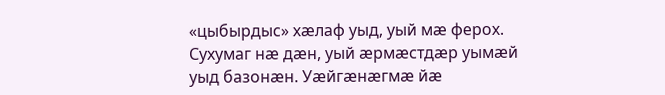«цыбырдыс» хæлаф уыд, уый мæ ферох. Сухумаг нæ дæн, уый æрмæстдæр уымæй уыд базонæн. Уæйгæнæгмæ йæ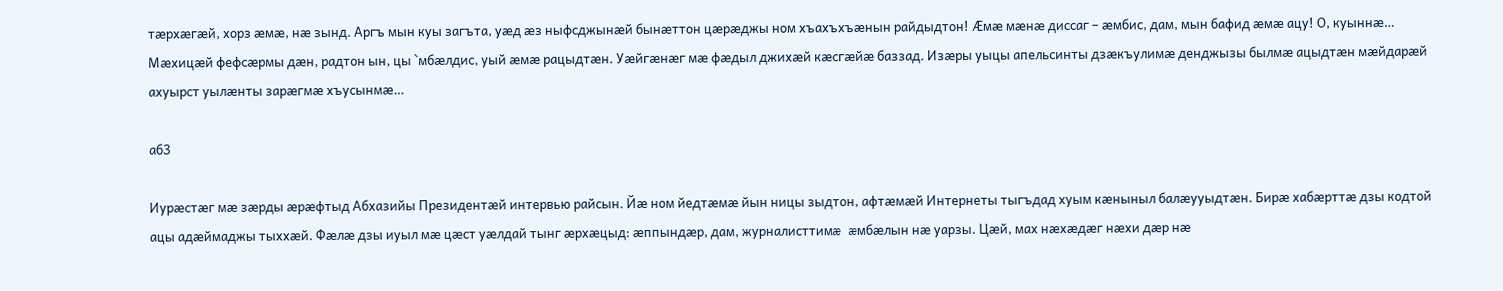тæрхæгæй, хорз æмæ, нæ зынд. Аргъ мын куы загъта, уæд æз ныфсджынæй бынæттон цæрæджы ном хъахъхъæнын райдыдтон! Æмæ мæнæ диссаг – æмбис, дам, мын бафид æмæ ацу! О, куыннæ… Мæхицæй фефсæрмы дæн, радтон ын, цы `мбæлдис, уый æмæ рацыдтæн. Уæйгæнæг мæ фæдыл джихæй кæсгæйæ баззад. Изæры уыцы апельсинты дзæкъулимæ денджызы былмæ ацыдтæн мæйдарæй ахуырст уылæнты зарæгмæ хъусынмæ…

аб3

Иурæстæг мæ зæрды æрæфтыд Абхазийы Президентæй интервью райсын. Йæ ном йедтæмæ йын ницы зыдтон, афтæмæй Интернеты тыгъдад хуым кæныныл балæууыдтæн. Бирæ хабæрттæ дзы кодтой ацы адæймаджы тыххæй. Фæлæ дзы иуыл мæ цæст уæлдай тынг æрхæцыд: æппындæр, дам, журналисттимæ æмбæлын нæ уарзы. Цæй, мах нæхæдæг нæхи дæр нæ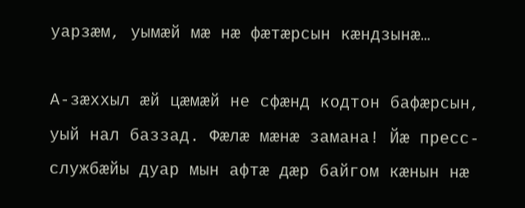уарзæм, уымæй мæ нæ фæтæрсын кæндзынæ…

А-зæххыл æй цæмæй не сфæнд кодтон бафæрсын, уый нал баззад. Фæлæ мæнæ замана! Йæ пресс-службæйы дуар мын афтæ дæр байгом кæнын нæ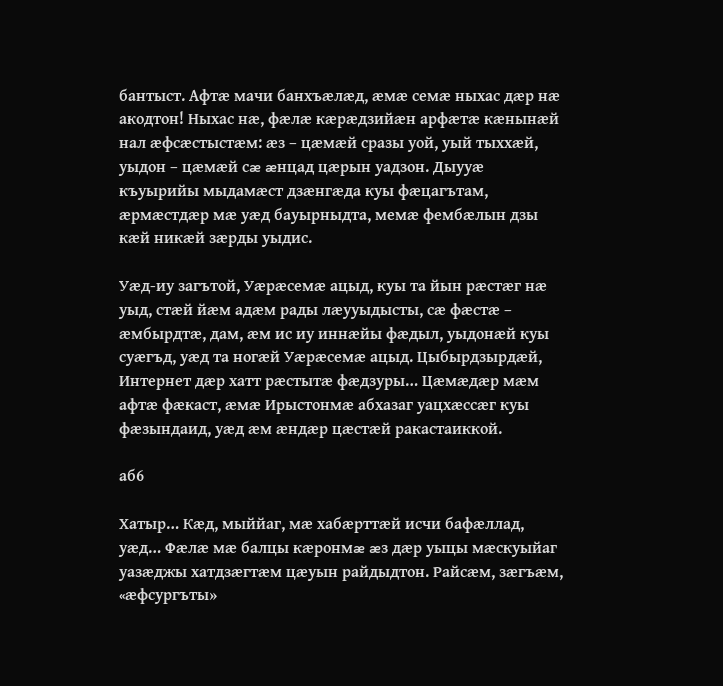бантыст. Афтæ мачи банхъæлæд, æмæ семæ ныхас дæр нæ акодтон! Ныхас нæ, фæлæ кæрæдзийæн арфæтæ кæнынæй нал æфсæстыстæм: æз – цæмæй сразы уой, уый тыххæй, уыдон – цæмæй сæ æнцад цæрын уадзон. Дыууæ къуырийы мыдамæст дзæнгæда куы фæцагътам, æрмæстдæр мæ уæд бауырныдта, мемæ фембæлын дзы кæй никæй зæрды уыдис.

Уæд-иу загътой, Уæрæсемæ ацыд, куы та йын рæстæг нæ уыд, стæй йæм адæм рады лæууыдысты, сæ фæстæ – æмбырдтæ, дам, æм ис иу иннæйы фæдыл, уыдонæй куы суæгъд, уæд та ногæй Уæрæсемæ ацыд. Цыбырдзырдæй, Интернет дæр хатт рæстытæ фæдзуры… Цæмæдæр мæм афтæ фæкаст, æмæ Ирыстонмæ абхазаг уацхæссæг куы фæзындаид, уæд æм æндæр цæстæй ракастаиккой.

аб6

Хатыр… Кæд, мыййаг, мæ хабæрттæй исчи бафæллад, уæд… Фæлæ мæ балцы кæронмæ æз дæр уыцы мæскуыйаг уазæджы хатдзæгтæм цæуын райдыдтон. Райсæм, зæгъæм, «æфсургъты»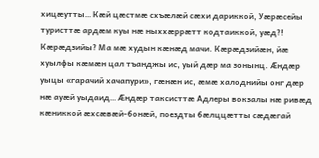хицæутты… Кæй цæстмæ схъæлæй сæхи дариккой, Уæрæсейы туристтæ ардæм куы нæ ныххæррæтт кодтаиккой, уæд?! Кæрæдзийы? Ма мæ худын кæнæд мачи. Кæрæдзийæн, йæ хуылфы кæмæн цал тъанджы ис, уый дæр ма зонынц. Æндæр уыцы «гарачий хачапури», гæнæн ис, æмæ халоднийы онг дæр нæ ауæй уыдаид… Æндæр таксисттæ Адлеры вокзалы нæ ривæд кæниккой æхсæвæй-бонæй, поездты бæлццæтты сæдæгай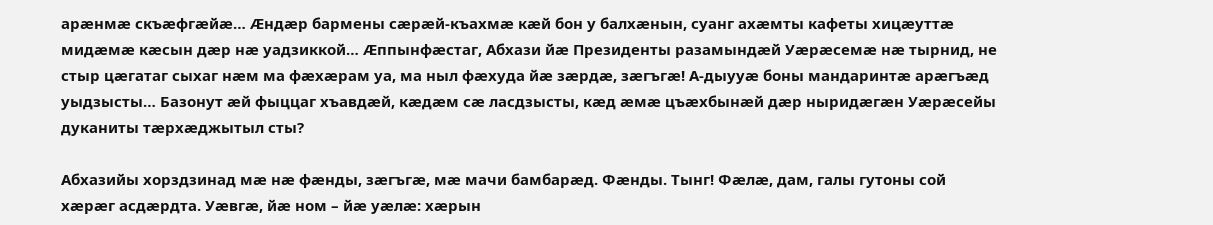арæнмæ скъæфгæйæ… Æндæр бармены сæрæй-къахмæ кæй бон у балхæнын, суанг ахæмты кафеты хицæуттæ мидæмæ кæсын дæр нæ уадзиккой… Æппынфæстаг, Абхази йæ Президенты разамындæй Уæрæсемæ нæ тырнид, не стыр цæгатаг сыхаг нæм ма фæхæрам уа, ма ныл фæхуда йæ зæрдæ, зæгъгæ! А-дыууæ боны мандаринтæ арæгъæд уыдзысты… Базонут æй фыццаг хъавдæй, кæдæм сæ ласдзысты, кæд æмæ цъæхбынæй дæр ныридæгæн Уæрæсейы дуканиты тæрхæджытыл сты?

Абхазийы хорздзинад мæ нæ фæнды, зæгъгæ, мæ мачи бамбарæд. Фæнды. Тынг! Фæлæ, дам, галы гутоны сой хæрæг асдæрдта. Уæвгæ, йæ ном – йæ уæлæ: хæрын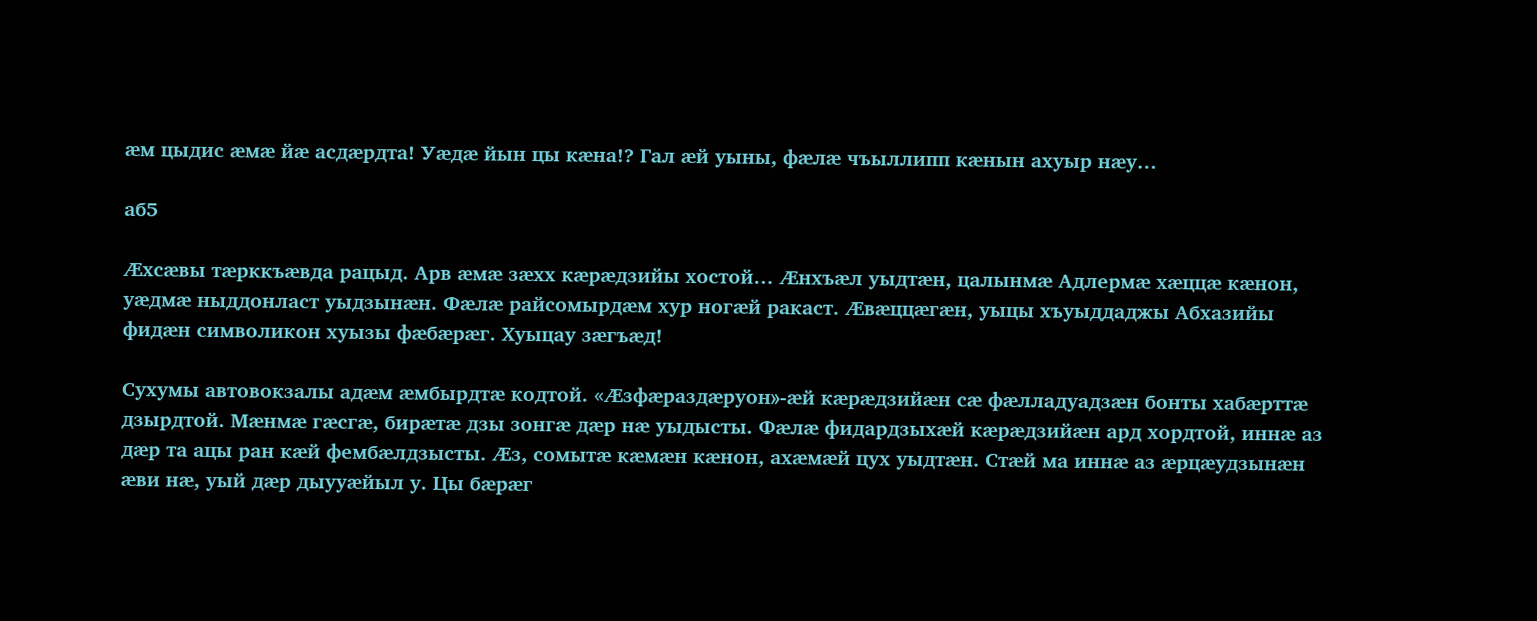æм цыдис æмæ йæ асдæрдта! Уæдæ йын цы кæна!? Гал æй уыны, фæлæ чъыллипп кæнын ахуыр нæу…

аб5

Æхсæвы тæрккъæвда рацыд. Арв æмæ зæхх кæрæдзийы хостой… Æнхъæл уыдтæн, цалынмæ Адлермæ хæццæ кæнон, уæдмæ ныддонласт уыдзынæн. Фæлæ райсомырдæм хур ногæй ракаст. Æвæццæгæн, уыцы хъуыддаджы Абхазийы фидæн символикон хуызы фæбæрæг. Хуыцау зæгъæд!

Сухумы автовокзалы адæм æмбырдтæ кодтой. «Æзфæраздæруон»-æй кæрæдзийæн сæ фæлладуадзæн бонты хабæрттæ дзырдтой. Мæнмæ гæсгæ, бирæтæ дзы зонгæ дæр нæ уыдысты. Фæлæ фидардзыхæй кæрæдзийæн ард хордтой, иннæ аз дæр та ацы ран кæй фембæлдзысты. Æз, сомытæ кæмæн кæнон, ахæмæй цух уыдтæн. Стæй ма иннæ аз æрцæудзынæн æви нæ, уый дæр дыууæйыл у. Цы бæрæг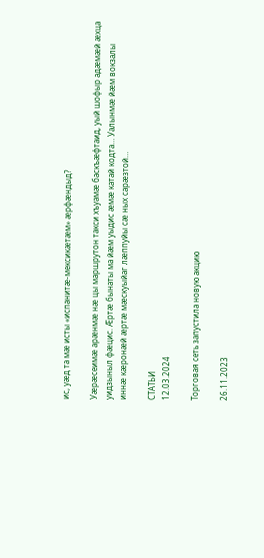ис, уæд та мæ исты «испанитæ-мексикæтæм» æрфæндыд?

Уæрæсеимæ арæнмæ нæ цы маршрутон такси хъуамæ баскъæфтаид, уый шофыр адæмæй æхца уидзыныл фæцис. Æртæ бынаты ма йæм уыдис æмæ катай кодта… Уалынмæ йæм вокзалы иннæ кæронæй æртæ мæскуыйаг лæппуйы сæ ных сарæзтой…

СТАТЬИ
12.03.2024

Торговая сеть запустила новую акцию

26.11.2023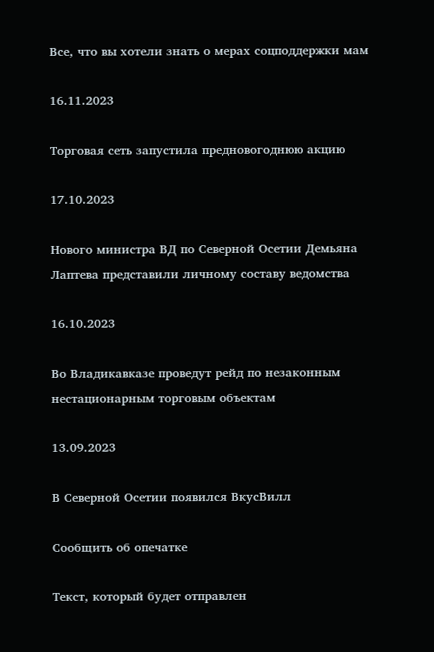Все, что вы хотели знать о мерах соцподдержки мам

16.11.2023

Торговая сеть запустила предновогоднюю акцию

17.10.2023

Нового министра ВД по Северной Осетии Демьяна Лаптева представили личному составу ведомства

16.10.2023

Во Владикавказе проведут рейд по незаконным нестационарным торговым объектам

13.09.2023

В Северной Осетии появился ВкусВилл

Сообщить об опечатке

Текст, который будет отправлен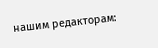нашим редакторам: